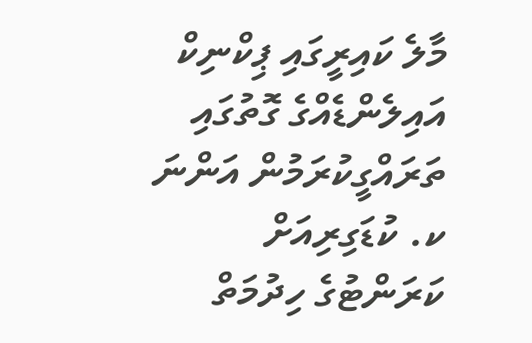މާލެ ކައިރީގައި ޕިކްނިކް އައިލެންޑެއްގެ ގޮތުގައި ތަރައްގީކުރަމުން އަންނަ ކ. ކުޑަގިރިއަށް ކަރަންޓުގެ ހިދުމަތް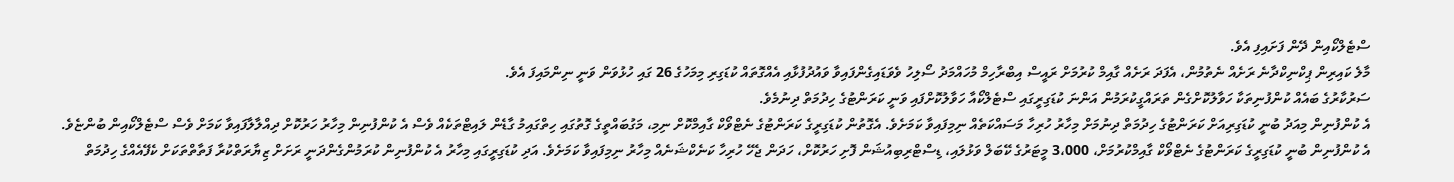ސްޓެލްކޯއިން ދޭން ފަށައިފި އެވެ.
މާލެ ކައިރިން ޕިކްނިކްދާނެ ރަށެއް ނެތުމުން، އެފަދަ ރަށެއް ގާއިމް ކުރުމަށް ރައީސް އިބްރާހިމް މުހައްމަދު ސޯލިހު ވެވަޑައިގެންފައިވާ ވައުދުފުޅާއި އެއްގޮތައް ކުޑަގިރި މިމަހުގެ 26 ގައި ހުޅުވަން ވަނީ ނިންމައިފަ އެވެ.
ސަރުކާރުގެ ބައެއް ކުންފުނިތަކާ ހަވާލުކޮށްގެން ތަރައްގީކުރަމުން އަންނަ ކުޑަގިރީގައި ސްޓެލްކޯއާ ހަވާލުކޮށްފައި ވަނީ ކަރަންޓުގެ ހިދުމަތް ދިނުމެވެ.
އެ ކުންފުނިން މިއަދު ބުނީ ކުޑަގިރިއަށް ކަރަންޓުގެ ހިދުމަތް ދިނުމަށް މިހާރު ހުރިހާ މަސައްކަތެއް ނިމިފައިވާ ކަމަށެވެ. އެގޮތުން ކުޑަގިރީގެ ކަރަންޓުގެ ނެޓްވޯކް ގާއިމްކޮށް ނިމި، މަގުބައްތީގެ ގޮތުގައި ހިތްގައިމު ގާޑެން ލައިޓްތަކެއް ވެސް އެ ކުންފުނިން މިހާރު ހަރުކޮށް ދިއްލާލާފައިވާ ކަމަށް ވެސް ސްޓެލްކޯއިން ބުންޏެވެ.
އެ ކުންފުނިން ބުނީ ކުޑަގިރީގެ ކަރަންޓުގެ ނެޓްވޯކް ގާއިމްކުރުމަށް، 3،000 މީޓަރުގެ ކޭބަލް ވަޅުލައި، ޑިސްޓްރިބިއުޝަން ފޮށި ހަރުކޮށް، ހަދަން ޖެހޭ ހުރިހާ ކަނެކްޝަނެއް މިހާރު ނިމިފައިވާ ކަމަށެވެ. އަދި ކުޑަގިރީގައި މިހާރު އެ ކުންފުނިން ކުރަމުންގެންދަނީ ރަށަށް ޒިޔާރަތްކުރާ ފަތާތްތަކަށް ކެފޭއެއްގެ ހިދުމަތް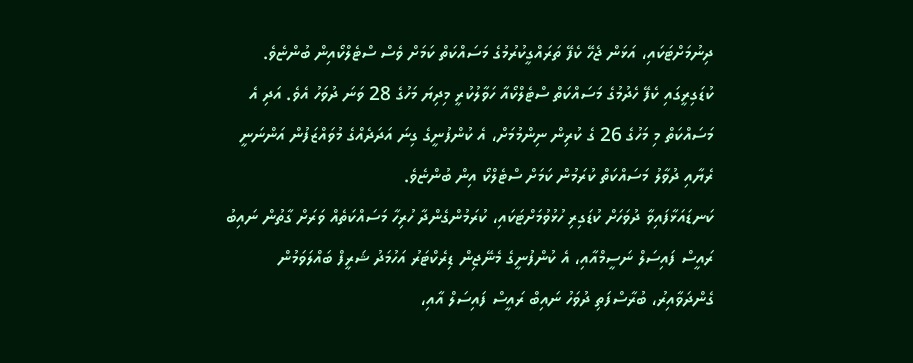ދިނުމަށްޓަކައި، އަޅަން ޖެހޭ ކެފޭ ތަރައްގީކުރުމުގެ މަސައްކަތް ކަމަށް ވެސް ސްޓެލްކޯއިން ބުންޏެވެ.
ކުޑަގިރީގައި ކެފޭ ހެދުމުގެ މަސައްކަތް ސްޓެލްކޯއާ ހަވާލުކުރީ މިދިޔަ މަހުގެ 28 ވަނަ ދުވަހު އެވެ. އަދި އެ މަސައްކަތް މި މަހުގެ 26 ގެ ކުރިން ނިންމުމަށް، އެ ކުންފުނީގެ ގިނަ އަދަދެއްގެ މުވައްޒަފުން އަންނަނީ ރެޔާއި ދުވާލު މަސައްކަތް ކުރަމުން ކަމަށް ސްޓެލްކޯ އިން ބުންޏެވެ.
ކަނޑައަޅާފައިވާ ދުވަހަށް ކުޑަގިރި ހުޅުވުމަށްޓަކައި، ކުރަމުންގެންދާ ހުރިހާ މަސައްކަތެއް ވަރަށް ގާތުން ނައިބު ރައީސް ފައިސަލް ނަސީމްއާއި، އެ ކުންފުނީގެ މެނޭޖިން ޑިރެކްޓަރު އަހުމަދު ޝަރީފް ބައްލަވަމުން ގެންދަވާއިރު، ބުރާސްފަތި ދުވަހު ނައިބް ރައީސް ފައިސަލް އާއި،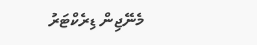މެނޭޖިން ޑިރެކްޓަރު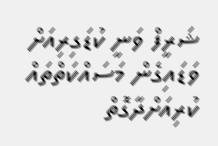ޝަރީފް ވަނީ ކުޑަގިރިއަށް ވަޑައިގެން މަސައްކަތްތައް ކުރިއަށްދާގޮތް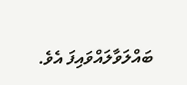ބައްލަވާލައްވައިފަ އެވެ.